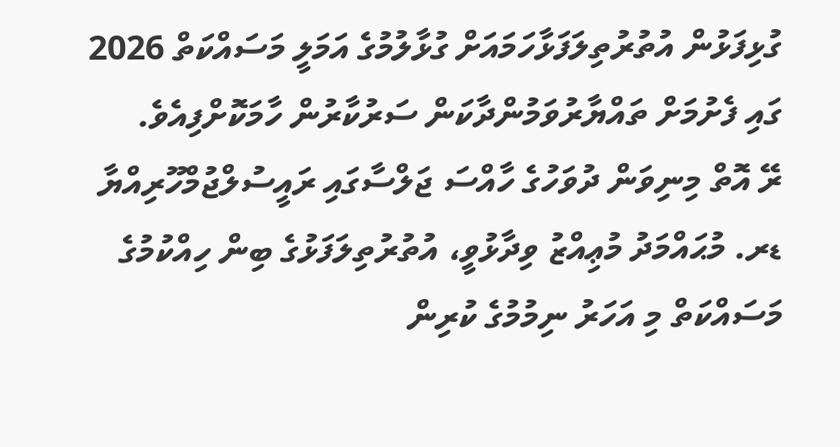ގުޅިފަޅުން އުތުރުތިލަފަޅާހަމައަށް ގުޅާލުމުގެ އަމަލީ މަސައްކަތް 2026 ގައި ފެށުމަށް ތައްޔާރުވަމުންދާކަން ސަރުކާރުން ހާމަކޮށްފިއެވެ.
ރޭ އޮތް މިނިވަން ދުވަހުގެ ހާއްސަ ޖަލްސާގައި ރައީސުލްޖުމްހޫރިއްޔާ ޑރ. މުޙައްމަދު މުޢިއްޒު ވިދާޅުވީ، އުތުރުތިލަފަޅުގެ ބިން ހިއްކުމުގެ މަސައްކަތް މި އަހަރު ނިމުމުގެ ކުރިން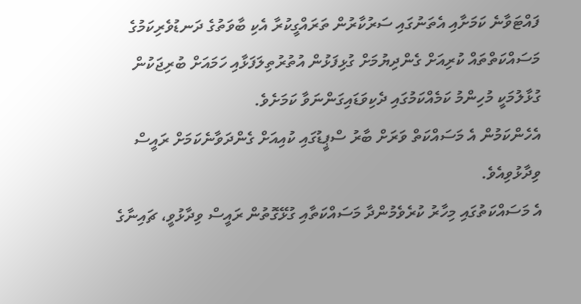ފައްޓަވާނެ ކަމަށާއި އެތަނުގައި ސަރުކާރުން ތަރައްގީކުރާ އެކި ބާވަތުގެ ދަނޑުވެރިކަމުގެ މަސައްކަތްތައް ކުރިއަށް ގެންދިޔުމަށް ގުޅިފަޅުން އުތުރުތިލަފަޅާއި ހަމައަށް ބުރިޖަކުން ގުޅާލުމަކީ މުހިންމު ކަމެއްކަމުގައި ދެކިވަޑައިގަންނަވާ ކަމަށެވެ.
އެހެންކަމުން އެ މަސައްކަތް ވަރަށް ބާރު ސްޕީޑުގައި ކުއިއަށް ގެންދަވާނެކަމަށް ރައީސް ވިދާޅުވިއެވެ.
އެ މަސައްކަތުގައި މިހާރު ކުރެވެމުންދާ މަސައްކަތާއި ގުޅޭގޮތުން ރައީސް ވިދާޅުވީ، ޗައިނާގެ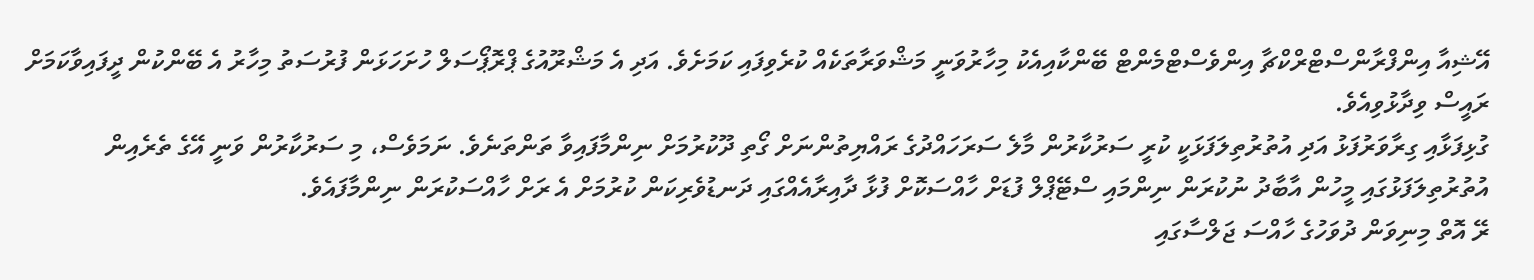އޭޝިއާ އިންފްރާންސްޓްރްކްޗާ އިންވެސްޓްމެންޓް ބޭންކާއިއެކު މިހާރުވަނީ މަޝްވަރާތަކެއް ކުރެވިފައި ކަމަށެވެ. އަދި އެ މަޝްރޫއުގެ ޕްރޮޕޯސަލް ހުށަހަޅަން ފުރުސަތު މިހާރު އެ ބޭންކުން ދީފައިވާކަމަށް ރައީސް ވިދާޅުވިއެވެ.
ގުޅިފަޅާއި ގިރާވަރުފަޅު އަދި އުތުރުތިލަފަޅަކީ ކުރީ ސަރުކާރުން މާލެ ސަރަހައްދުގެ ރައްޔިތުންނަށް ގޯތި ދޫކުރުމަށް ނިންމާފައިވާ ތަންތަނެވެ. ނަމަވެސް، މި ސަރުކާރުން ވަނީ އޭގެ ތެރެއިން އުތުރުތިލަފަޅުގައި މީހުން އާބާދު ނުކުރަން ނިންމައި ސްޓޭޕްލް ފުޑަށް ހާއްސަކޮށް ފުޅާ ދާއިރާއެއްގައި ދަނޑުވެރިކަން ކުރުމަށް އެ ރަށް ހާއްސަކުރަން ނިންމާފައެވެ.
ރޭ އޮތް މިނިވަން ދުވަހުގެ ހާއްސަ ޖަލްސާގައި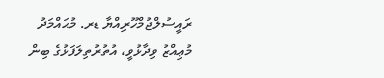ރައީސުލްޖުމްހޫރިއްޔާ ޑރ. މުޙައްމަދު މުޢިއްޒު ވިދާޅުވީ، އުތުރުތިލަފަޅުގެ ބިން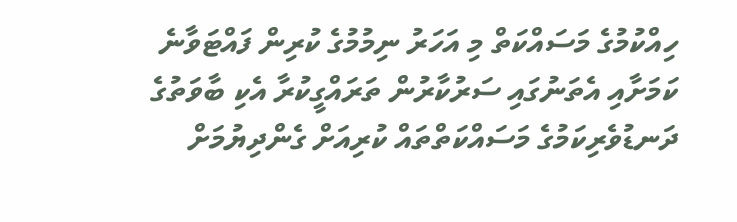ހިއްކުމުގެ މަސައްކަތް މި އަހަރު ނިމުމުގެ ކުރިން ފައްޓަވާނެ ކަމަށާއި އެތަނުގައި ސަރުކާރުން ތަރައްގީކުރާ އެކި ބާވަތުގެ ދަނޑުވެރިކަމުގެ މަސައްކަތްތައް ކުރިއަށް ގެންދިޔުމަށް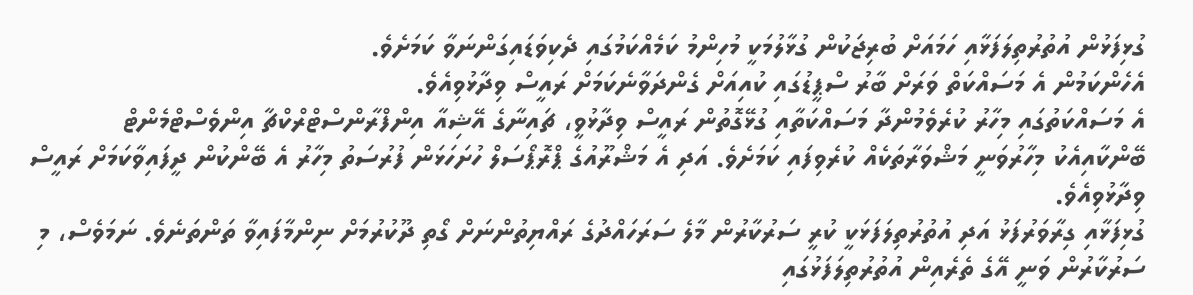ގުޅިފަޅުން އުތުރުތިލަފަޅާއި ހަމައަށް ބުރިޖަކުން ގުޅާލުމަކީ މުހިންމު ކަމެއްކަމުގައި ދެކިވަޑައިގަންނަވާ ކަމަށެވެ.
އެހެންކަމުން އެ މަސައްކަތް ވަރަށް ބާރު ސްޕީޑުގައި ކުއިއަށް ގެންދަވާނެކަމަށް ރައީސް ވިދާޅުވިއެވެ.
އެ މަސައްކަތުގައި މިހާރު ކުރެވެމުންދާ މަސައްކަތާއި ގުޅޭގޮތުން ރައީސް ވިދާޅުވީ، ޗައިނާގެ އޭޝިއާ އިންފްރާންސްޓްރްކްޗާ އިންވެސްޓްމެންޓް ބޭންކާއިއެކު މިހާރުވަނީ މަޝްވަރާތަކެއް ކުރެވިފައި ކަމަށެވެ. އަދި އެ މަޝްރޫއުގެ ޕްރޮޕޯސަލް ހުށަހަޅަން ފުރުސަތު މިހާރު އެ ބޭންކުން ދީފައިވާކަމަށް ރައީސް ވިދާޅުވިއެވެ.
ގުޅިފަޅާއި ގިރާވަރުފަޅު އަދި އުތުރުތިލަފަޅަކީ ކުރީ ސަރުކާރުން މާލެ ސަރަހައްދުގެ ރައްޔިތުންނަށް ގޯތި ދޫކުރުމަށް ނިންމާފައިވާ ތަންތަނެވެ. ނަމަވެސް، މި ސަރުކާރުން ވަނީ އޭގެ ތެރެއިން އުތުރުތިލަފަޅުގައި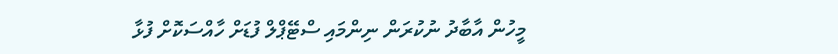މީހުން އާބާދު ނުކުރަން ނިންމައި ސްޓޭޕްލް ފުޑަށް ހާއްސަކޮށް ފުޅާ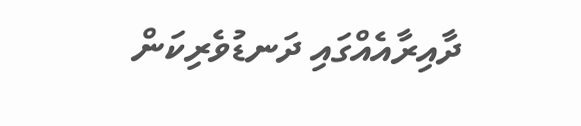ދާއިރާއެއްގައި ދަނޑުވެރިކަން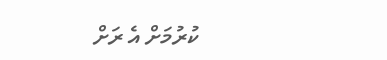ކުރުމަށް އެ ރަށް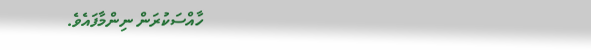ހާއްސަކުރަން ނިންމާފައެވެ.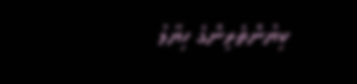ކިޔުންތެރިންގެ ހިޔާލު